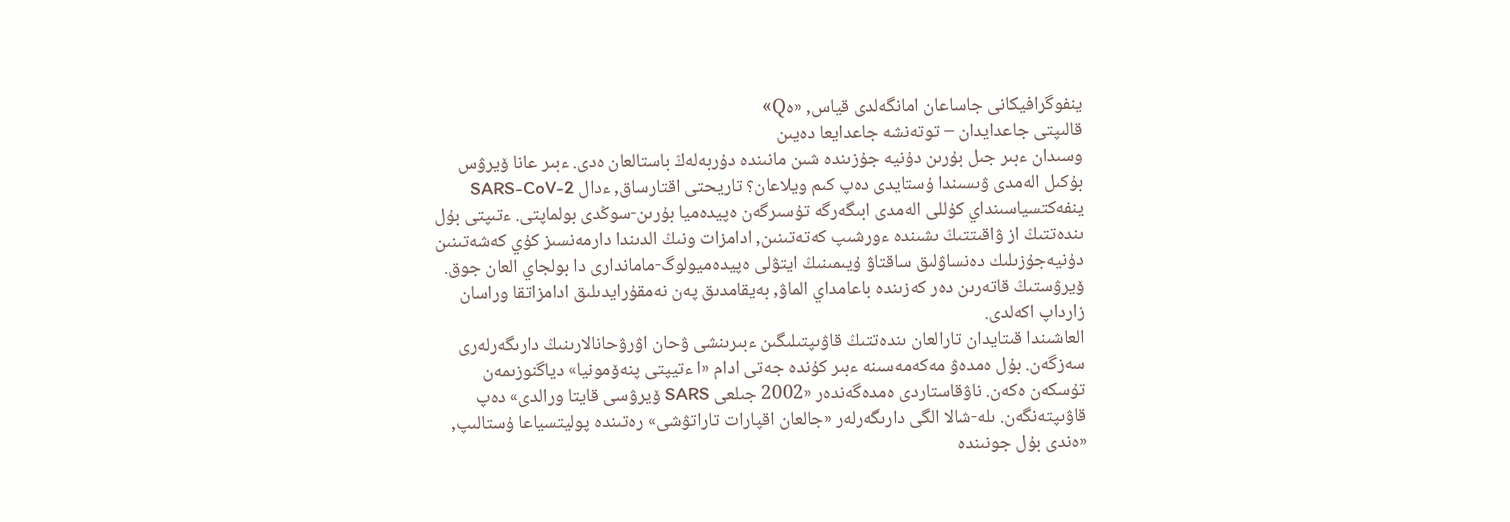ينفوگرافيكانى جاساعان امانگەلدى قياس, «ەQ»
قالىپتى جاعدايدان – توتەنشە جاعدايعا دەيىن
وسىدان ءبىر جىل بۇرىن دۇنيە جۇزىندە شىن مانىندە دۇربەلەڭ باستالعان ەدى. ءبىر عانا ۆيرۋس بۇكىل الەمدى ۋىسىندا ۇستايدى دەپ كىم ويلاعان؟ تاريحتى اقتارساق, ءدال SARS-CoV-2 ينفەكتسياسىنداي كۇللى الەمدى ابىگەرگە تۇسىرگەن ەپيدەميا بۇرىن-سوڭدى بولماپتى. ءتىپتى بۇل ىندەتتىڭ از ۋاقىتتىڭ ىشىندە ءورشىپ كەتەتىنىن, ادامزات ونىڭ الدىندا دارمەنسىز كۇي كەشەتىنىن دۇنيەجۇزىلىك دەنساۋلىق ساقتاۋ ۇيىمىنىڭ ايتۋلى ەپيدەميولوگ-ماماندارى دا بولجاي العان جوق. ۆيرۋستىڭ قاتەرىن دەر كەزىندە باعامداي الماۋ, بەيقامدىق پەن نەمقۇرايدىلىق ادامزاتقا وراسان زارداپ اكەلدى.
العاشىندا قىتايدان تارالعان ىندەتتىڭ قاۋىپتىلىگىن ءبىرىنشى ۋحان اۋرۋحانالارىنىڭ دارىگەرلەرى سەزگەن. بۇل ەمدەۋ مەكەمەسىنە ءبىر كۇندە جەتى ادام «ا ءتيپتى پنەۆمونيا» دياگنوزىمەن تۇسكەن ەكەن. ناۋقاستاردى ەمدەگەندەر «2002 جىلعى SARS ۆيرۋسى قايتا ورالدى» دەپ قاۋىپتەنگەن. ىلە-شالا الگى دارىگەرلەر «جالعان اقپارات تاراتۋشى» رەتىندە پوليتسياعا ۇستالىپ, «ەندى بۇل جونىندە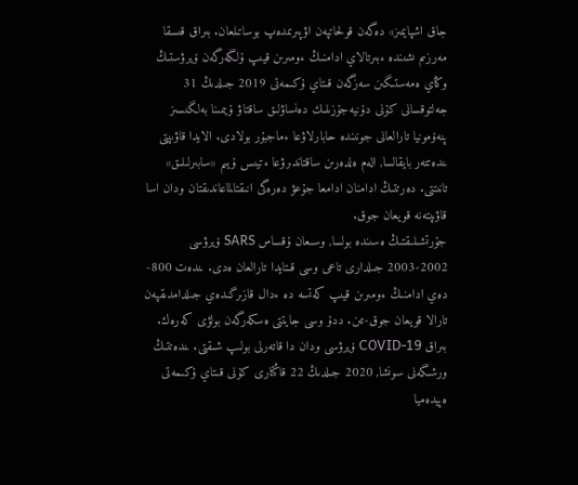جاق اشپايمىز» دەگەن قولحاتپەن اۋپىرىمدەپ بوساتىلعان. بىراق قىسقا مەرزىم ىشىندە ءبىرتالاي ادامنىڭ ءومىرىن قيىپ ۇلگەرگەن ۆيرۋستىڭ وڭاي ەمەستىگىن سەزگەن قىتاي ۇكىمەتى 2019 جىلدىڭ 31 جەلتوقسانى كۇنى دۇنيەجۇزىلىك دەنساۋلىق ساقتاۋ ۇيىمىنا بەلگىسىز پنەۆمونيا تارالعانى جونىندە حابارلاۋعا ءماجبۇر بولادى. الايدا قاۋىپتى ىندەتتەر بايقالسا, الەم ەلدەرىن ساقتاندىرۋعا ءتيىس ۇيىم «سابىرلىلىق» تانىتتى. دەرتتىڭ ادامنان ادامعا جۇعۋ دەرەگى انىقتالماعاندىقتان ودان اسا قاۋىپتەنە قويعان جوق.
جۇرتشىلىقتىڭ ەسىندە بولسا, وسىعان ۇقساس SARS ۆيرۋسى 2002-2003 جىلدارى تاعى وسى قىتايدا تارالعان ەدى. ىندەت 800-دەي ادامنىڭ ءومىرىن قيىپ كەتسە دە ءدال قازىرگىدەي جىلدامدىقپەن تارالا قويعان جوق-تىن. ددۇ وسى جايتتى ەسكەرگەن بولۋى كەرەك. بىراق COVID-19 ۆيرۋسى ودان دا قاتەرلى بولىپ شىقتى. ىندەتتىڭ ورشىگەنى سونشا, 2020 جىلدىڭ 22 قاڭتارى كۇنى قىتاي ۇكىمەتى ەپيدەميا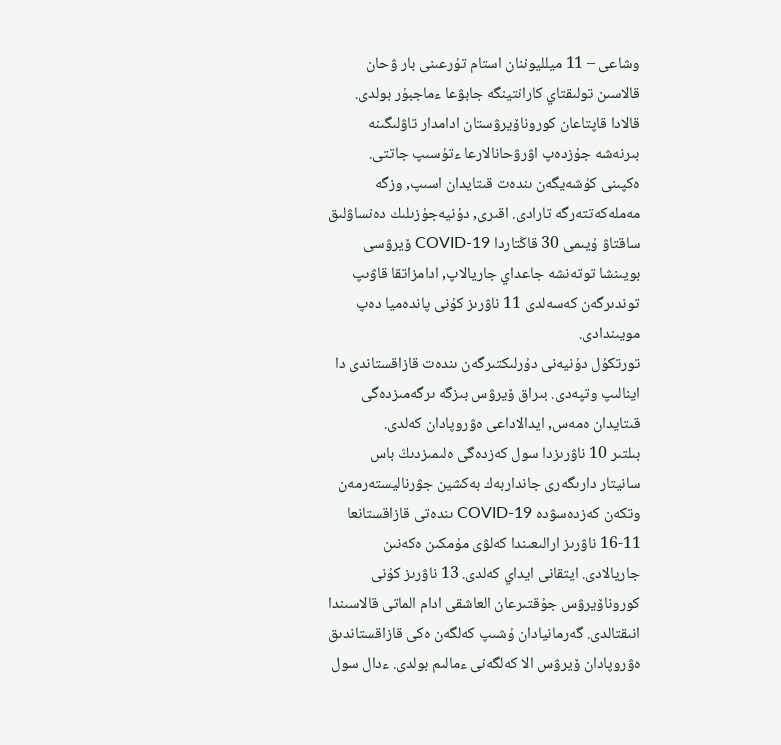وشاعى – 11 ميلليوننان استام تۇرعىنى بار ۋحان قالاسىن تولىقتاي كارانتينگە جابۋعا ءماجبۇر بولدى. قالادا قاپتاعان كوروناۆيرۋستان ادامدار تاۋلىگىنە بىرنەشە جۇزدەپ اۋرۋحانالارعا ءتۇسىپ جاتتى. ەكپىنى كۇشەيگەن ىندەت قىتايدان اسىپ, وزگە مەملەكەتتەرگە تارادى. اقىرى, دۇنيەجۇزىلىك دەنساۋلىق ساقتاۋ ۇيىمى 30 قاڭتاردا COVID-19 ۆيرۋسى بويىنشا توتەنشە جاعداي جاريالاپ, ادامزاتقا قاۋىپ توندىرگەن كەسەلدى 11 ناۋرىز كۇنى پاندەميا دەپ مويىندادى.
تورتكۇل دۇنيەنى دۇرلىكتىرگەن ىندەت قازاقستاندى دا اينالىپ وتپەدى. بىراق ۆيرۋس بىزگە ىرگەمىزدەگى قىتايدان ەمەس, ايدالاداعى ەۋروپادان كەلدى.
بىلتىر 10 ناۋرىزدا سول كەزدەگى ەلىمىزدىڭ باس سانيتار دارىگەرى جانداربەك بەكشين جۋرناليستەرمەن وتكەن كەزدەسۋدە COVID-19 ىندەتى قازاقستانعا 11-16 ناۋرىز ارالىعىندا كەلۋى مۇمكىن ەكەنىن جاريالادى. ايتقانى ايداي كەلدى. 13 ناۋرىز كۇنى كوروناۆيرۋس جۇقتىرعان العاشقى ادام الماتى قالاسىندا انىقتالدى. گەرمانيادان ۇشىپ كەلگەن ەكى قازاقستاندىق ەۋروپادان ۆيرۋس الا كەلگەنى ءمالىم بولدى. ءدال سول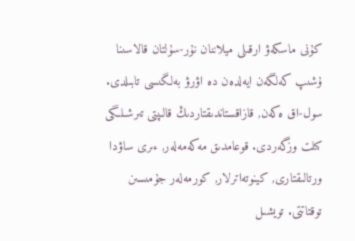كۇنى ماسكەۋ ارقىلى ميلاننان نۇر-سۇلتان قالاسىنا ۇشىپ كەلگەن ايەلدەن دە اۋرۋ بەلگىسى تابىلدى. سول-اق ەكەن, قازاقستاندىقتاردىڭ قالىپتى تىرشىلىگى كىلت وزگەردى. قوعامدىق مەكەمەلەر, ءىرى ساۋدا ورتالىقتارى, كينوتەاترلار, كورمەلەر جۇمىسىن توقتاتتى. تويشىل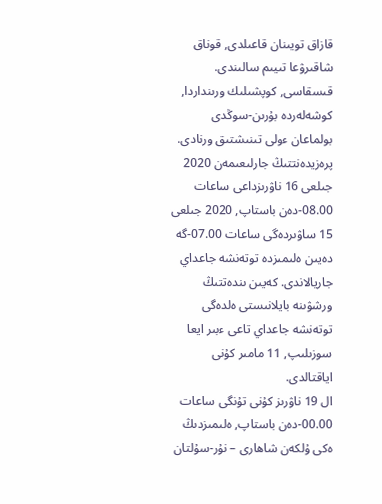قازاق تويىنان قاعىلدى, قوناق شاقىرۋعا تىيىم سالىندى. قىسقاسى, كوپشىلىك ورىنداردا, كوشەلەردە بۇرىن-سوڭدى بولماعان ءولى تىنىشتىق ورنادى. پرەزيدەنتتىڭ جارلىعىمەن 2020 جىلعى 16 ناۋرىزداعى ساعات 08.00-دەن باستاپ, 2020 جىلعى 15 ساۋىردەگى ساعات 07.00-گە دەيىن ەلىمىزدە توتەنشە جاعداي جاريالاندى. كەيىن ىندەتتىڭ ورشۋىنە بايلانىستى ەلدەگى توتەنشە جاعداي تاعى ءبىر ايعا سوزىلىپ, 11 مامىر كۇنى اياقتالدى.
ال 19 ناۋرىز كۇنى تۇنگى ساعات 00.00-دەن باستاپ, ەلىمىزدىڭ ەكى ۇلكەن شاھارى – نۇر-سۇلتان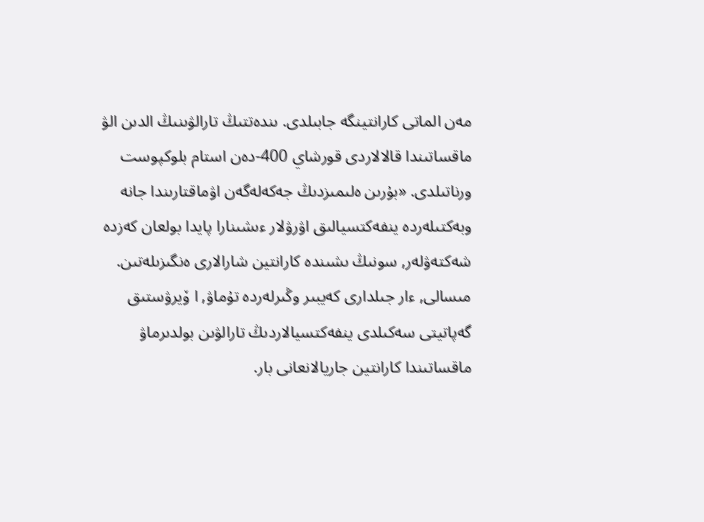مەن الماتى كارانتينگە جابىلدى. ىندەتتىڭ تارالۋىنىڭ الدىن الۋ ماقساتىندا قالالاردى قورشاي 400-دەن استام بلوكپوست ورناتىلدى. «بۇرىن ەلىمىزدىڭ جەكەلەگەن اۋماقتارىندا جانە وبەكتىلەردە ينفەكتسيالىق اۋرۋلار ءىشىنارا پايدا بولعان كەزدە شەكتەۋلەر, سونىڭ ىشىندە كارانتين شارالارى ەنگىزىلەتىن. مىسالى, ءار جىلدارى كەيبىر وڭىرلەردە تۇماۋ, ا ۆيرۋستىق گەپاتيتى سەكىلدى ينفەكتسيالاردىڭ تارالۋىن بولدىرماۋ ماقساتىندا كارانتين جاريالانعانى بار.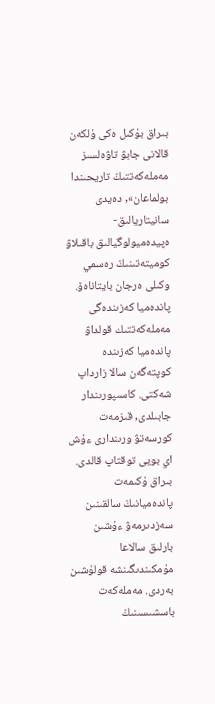بىراق بۇكىل ەكى ۇلكەن قالانى جابۋ تاۋەلسىز مەملەكەتتىڭ تاريحىندا بولماعان», دەيدى سانيتاريالىق-ەپيدەميولوگيالىق باقىلاۋ كوميتەتىنىڭ رەسمي وكىلى ەرجان بايتاناەۆ.
پاندەميا كەزىندەگى مەملەكەتتىك قولداۋ
پاندەميا كەزىندە كوپتەگەن سالا زارداپ شەكتى. كاسىپورىندار جابىلدى, قىزمەت كورسەتۋ ورىندارى ءۇش اي بويى توقتاپ قالدى. بىراق ۇكىمەت پاندەميانىڭ سالقىنىن سەزدىرمەۋ ءۇشىن بارلىق سالاعا مۇمكىندىگىنشە قولۇشىن بەردى. مەملەكەت باسشىسىنىڭ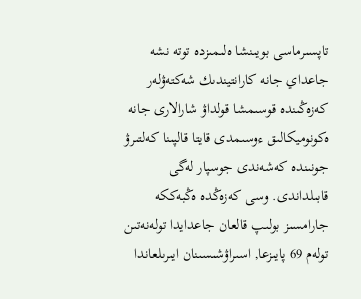تاپسىرماسى بويىنشا ەلىمىزدە توتە نشە جاعداي جانە كارانتيندىك شەكتەۋلەر كەزەڭىندە قوسىمشا قولداۋ شارالارى جانە ەكونوميكالىق ءوسىمدى قايتا قالپىنا كەلتىرۋ جونىندە كەشەندى جوسپار لەگى قابىلداندى. وسى كەزەڭدە ەڭبەككە جارامسىز بولىپ قالعان جاعدايدا تولەنەتىن تولەم 69 پايىزعا, اسىراۋشىسىنان ايىرىلعاندا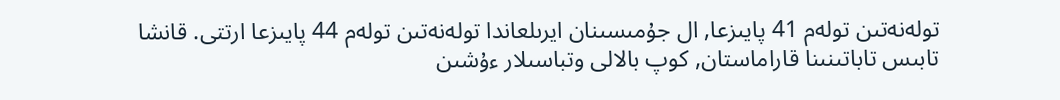تولەنەتىن تولەم 41 پايىزعا, ال جۇمىسىنان ايرىلعاندا تولەنەتىن تولەم 44 پايىزعا ارتتى. قانشا تابىس تاباتىنىنا قاراماستان, كوپ بالالى وتباسىلار ءۇشىن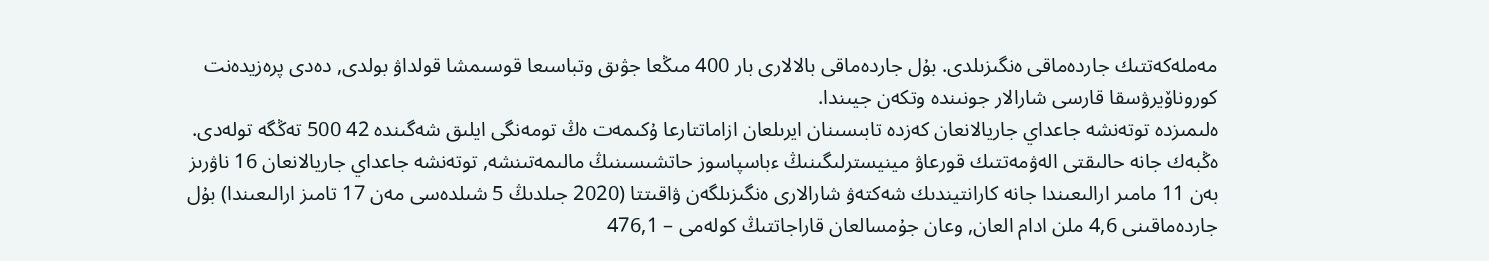مەملەكەتتىك جاردەماقى ەنگىزىلدى. بۇل جاردەماقى بالالارى بار 400 مىڭعا جۋىق وتباسىعا قوسىمشا قولداۋ بولدى, دەدى پرەزيدەنت كوروناۆيرۋسقا قارسى شارالار جونىندە وتكەن جيىندا.
ەلىمىزدە توتەنشە جاعداي جاريالانعان كەزدە تابىسىنان ايرىلعان ازاماتتارعا ۇكىمەت ەڭ تومەنگى ايلىق شەگىندە 42 500 تەڭگە تولەدى. ەڭبەك جانە حالىقتى الەۋمەتتىك قورعاۋ مينيسترلىگىنىڭ ءباسپاسوز حاتشىسىنىڭ مالىمەتىنشە, توتەنشە جاعداي جاريالانعان 16 ناۋرىز بەن 11 مامىر ارالىعىندا جانە كارانتيندىك شەكتەۋ شارالارى ەنگىزىلگەن ۋاقىتتا (2020 جىلدىڭ 5 شىلدەسى مەن 17 تامىز ارالىعىندا) بۇل جاردەماقىنى 4,6 ملن ادام العان, وعان جۇمسالعان قاراجاتتىڭ كولەمى – 476,1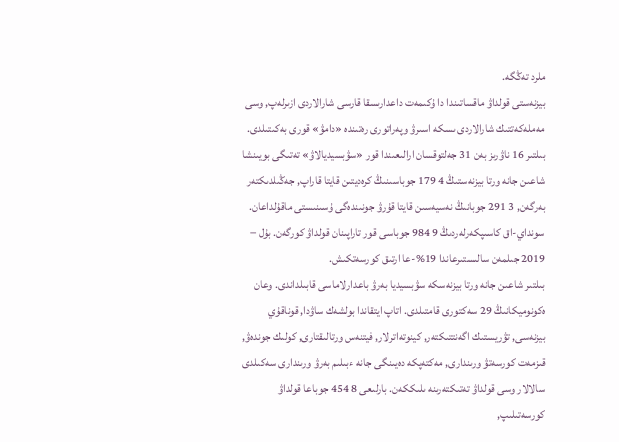ملرد تەڭگە.
بيزنەستى قولداۋ ماقساتىندا دا ۇكىمەت داعدارىسقا قارسى شارالاردى ازىرلەپ, وسى مەملەكەتتىك شارالاردى ىسكە اسىرۋ وپەراتورى رەتىندە «دامۋ» قورى بەكىتىلدى. بىلتىر 16 ناۋرىز بەن 31 جەلتوقسان ارالىعىندا قور «سۋبسيديالاۋ» تەتىگى بويىنشا شاعىن جانە ورتا بيزنەستىڭ 4 179 جوباسىنىڭ كرەديتىن قايتا قاراپ, جەڭىلدىكتەر بەرگەن, 3 291 جوبانىڭ نەسيەسىن قايتا قۇرۋ جونىندەگى ۇسىنىستى ماقۇلداعان. سونداي-اق كاسىپكەرلەردىڭ 9 984 جوباسى قور تاراپىنان قولداۋ كورگەن. بۇل − 2019 جىلمەن سالىستىرعاندا 19%-عا ارتىق كورسەتكىش.
بىلتىر شاعىن جانە ورتا بيزنەسكە سۋبسيديا بەرۋ باعدارلاماسى قابىلداندى. وعان ەكونوميكانىڭ 29 سەكتورى قامتىلدى. اتاپ ايتقاندا بولشەك ساۋدا, قوناقۇي بيزنەسى, تۋريستىك اگەنتتىكتەر, كينوتەاترلار, فيتنەس ورتالىقتارى, كولىك جوندەۋ, قىزمەت كورسەتۋ ورىندارى, مەكتەپكە دەيىنگى جانە ءبىلىم بەرۋ ورىندارى سەكىلدى سالالار وسى قولداۋ تەتىكتەرىنە ىلىككەن. بارلىعى 8 454 جوباعا قولداۋ كورسەتىلىپ,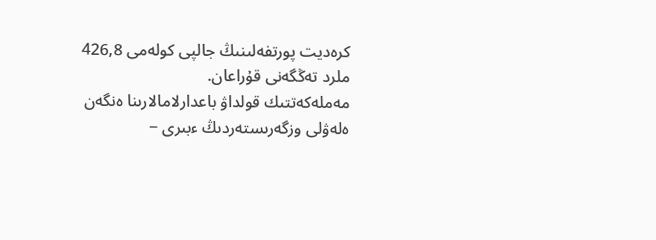كرەديت پورتفەلىنىڭ جالپى كولەمى 426,8 ملرد تەڭگەنى قۇراعان.
مەملەكەتتىك قولداۋ باعدارلامالارىنا ەنگەن ەلەۋلى وزگەرىستەردىڭ ءبىرى −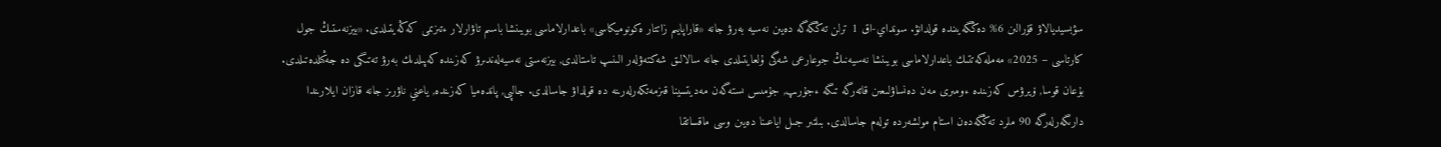سۋبسيديالاۋ قۇرالىن 6% دەڭگەيىندە قولدانۋ. سونداي-اق 1 ترلن تەڭگەگە دەيىن نەسيە بەرۋ جانە «قاراپايىم زاتتار ەكونوميكاسى» باعدارلاماسى بويىنشا باسىم تاۋارلار ءتىزىمى كەڭەيتىلدى. «بيزنەستىڭ جول كارتاسى – 2025» مەملەكەتتىك باعدارلاماسى بويىنشا نەسيەنىڭ جوعارعى شەگى ۇلعايتىلدى جانە سالالىق شەكتەۋلەر الىنىپ تاستالدى, بيزنەستى نەسيەلەندىرۋ كەزىندە كەپىلدىك بەرۋ تەتىگى دە جەڭىلدەتىلدى.
بۇعان قوسا, ۆيرۋس كەزىندە ءومىرى مەن دەنساۋلىعىن قاتەرگە تىگە ءجۇرىپ, جۇمىس ىستەگەن مەديتسينا قىزمەتكەرلەرىنە دە قولداۋ جاسالدى. جالپى, پاندەميا كەزىندە, ياعني ناۋرىز جانە قازان ايلارىندا دارىگەرلەرگە 90 ملرد تەڭگەدەن استام مولشەردە تولەم جاسالدى. بىلتىر جىل اياعىنا دەيىن وسى ماقساتقا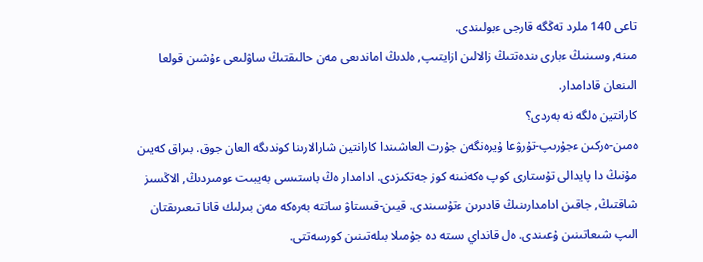تاعى 140 ملرد تەڭگە قارجى ءبولىندى.
مىنە, وسىنىڭ ءبارى ىندەتتىڭ زالالىن ازايتىپ, ەلدىڭ اماندىعى مەن حالىقتىڭ ساۋلىعى ءۇشىن قولعا الىنعان قادامدار.
كارانتين ەلگە نە بەردى؟
ەمىن-ەركىن ءجۇرىپ-تۇرۋعا ۇيرەنگەن جۇرت العاشىندا كارانتين شارالارىنا كوندىگە العان جوق. بىراق كەيىن مۇنىڭ دا پايدالى تۇستارى كوپ ەكەنىنە كوز جەتكىزدى. ادامدار ەڭ باستىسى بەيبىت ءومىردىڭ, الاڭسىز شاقتىڭ, جاقىن ادامدارىنىڭ قادىرىن ءتۇسىندى. قيىن-قىستاۋ ساتتە بەرەكە مەن بىرلىك قانا تىعىرىقتان الىپ شىعاتىنىن ۇعىندى. ەل قانداي ىستە دە جۇمىلا بىلەتىنىن كورسەتتى.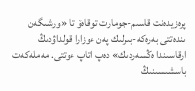پرەزيدەنت قاسىم-جومارت توقاەۆ تا «ورشىگەن ىندەتتى بەرەكە-بىرلىك پەن ءوزارا قولداۋدىڭ ارقاسىندا ەڭسەردىك» دەپ اتاپ ءوتتى. مەملەكەت باسشىسىنىڭ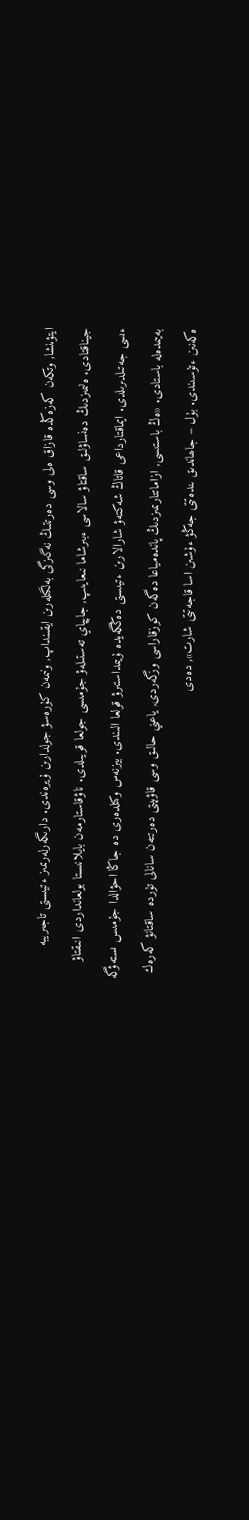ايتۋىنشا, وتكەن كەزەڭدە قازاق ەلى وسى دەرتتىڭ نەگىزگى بەلگىلەرىن ايقىنداپ, ونىمەن كۇرەسۋ جولدارىن ۇيرەندى. دارىگەرلەرىمىز ءتيىستى تاجىريبە جيناقتادى. ەلىمىزدىڭ دەنساۋلىق ساقتاۋ سالاسى ءبىرشاما نىعايىپ, جاپپاي تەستىلەۋ جۇمىسى جولعا قويىلدى. ناۋقاستارمەن بايلانىستا بولعانداردى انىقتاۋ ءىسى جەتىلدىرىلدى. ايماقتارداعى قاتاڭ شەكتەۋ شارالارىن ءتيىستى دەڭگەيدە ۇيىمداستىرۋ قولعا الىندى. بيزنەس وكىلدەرى دە جاڭا احۋالدا جۇمىس ىستەۋگە بەيىمدەلە باستادى. «ەڭ باستىسى, ازاماتتارىمىزدىڭ پاندەمياعا دەگەن كوزقاراسى وزگەردى, ياعني حالىق وسى قاۋىپتى دەرتتەن سانالى تۇردە ساقتانۋ كەرەك ەكەنىن ءتۇسىندى. بۇل – جاھاندىق ىندەتتى جەڭۋ ءۇشىن اسا قاجەتتى شارت», دەدى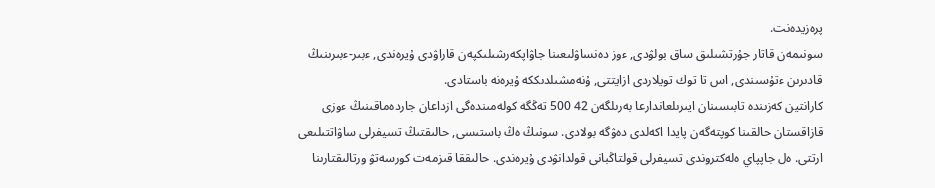پرەزيدەنت.
سونىمەن قاتار جۇرتشىلىق ساق بولۋدى, ءوز دەنساۋلىعىنا جاۋاپكەرشىلىكپەن قاراۋدى ۇيرەندى, ءبىر-ءبىرىنىڭ قادىرىن ءتۇسىندى, اس تا توك تويلاردى ازايتتى, ۇنەمشىلدىككە ۇيرەنە باستادى.
كارانتين كەزىندە تابىسىنان ايىرىلعاندارعا بەرىلگەن 42 500 تەڭگە كولەمىندەگى ازداعان جاردەماقىنىڭ ءوزى قازاقستان حالقىنا كوپتەگەن پايدا اكەلدى دەۋگە بولادى. سونىڭ ەڭ باستىسى, حالىقتىڭ تسيفرلى ساۋاتتىلىعى ارتتى. ەل جاپپاي ەلەكتروندى تسيفرلى قولتاڭبانى قولدانۋدى ۇيرەندى. حالىققا قىزمەت كورسەتۋ ورتالىقتارىنا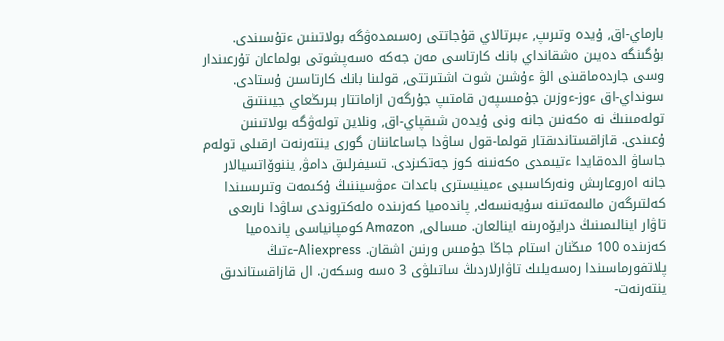بارماي-اق, ۇيدە وتىرىپ, ءبىرتالاي قۇجاتتى رەسىمدەۋگە بولاتىنىن ءتۇسىندى. بۇگىنگە دەيىن ەشقانداي بانك كارتاسى مەن جەكە ەسەپشوتى بولماعان تۇرعىندار وسى جاردەماقىنى الۋ ءۇشىن شوت اشتىرتتى, قولىنا بانك كارتاسىن ۇستادى.
سونداي-اق ءوز-ءوزىن جۇمىسپەن قامتىپ جۇرگەن ازاماتتار بىرىڭعاي جيىنتىق تولەمىنىڭ نە ەكەنىن جانە ونى ۇيدەن شىقپاي-اق, ونلاين تولەۋگە بولاتىنىن ۇعىندى. قازاقستاندىقتار قولما-قول ساۋدا جاساعاننان گورى ينتەرنەت ارقىلى تولەم جاساۋ الدەقايدا ءتيىمدى ەكەنىنە كوز جەتكىزدى. تسيفرلىق دامۋ, يننوۆاتسيالار جانە اەروعارىش ونەركاسىبى ءمينيسترى باعدات ءمۋسيننىڭ ۇكىمەت وتىرىسىندا كەلتىرگەن مالىمەتىنە سۇيەنسەك, پاندەميا كەزىندە ەلەكتروندى ساۋدا نارىعى تاۋار اينالىمىنىڭ درايۆەرىنە اينالعان. مىسالى, Amazon كومپانياسى پاندەميا كەزىندە 100 مىڭنان استام جاڭا جۇمىس ورنىن اشقان. Aliexpress-ءتىڭ پلاتفورماسىندا رەسەيلىك تاۋارلاردىڭ ساتىلۋى 3 ەسە وسكەن. ال قازاقستاندىق ينتەرنەت-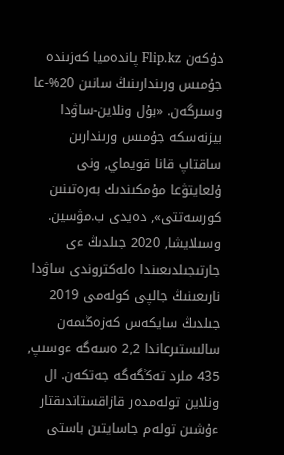دۇكەن Flip.kz پاندەميا كەزىندە جۇمىس ورىندارىنىڭ سانىن 20%-عا وسىرگەن. «بۇل ونلاين-ساۋدا بيزنەسكە جۇمىس ورىندارىن ساقتاپ قانا قويماي, ونى ۇلعايتۋعا مۇمكىندىك بەرەتىنىن كورسەتتى», دەيدى ب.مۋسين. وسىلايشا, 2020 جىلدىڭ ءى جارتىجىلدىعىندا ەلەكتروندى ساۋدا نارىعىنىڭ جالپى كولەمى 2019 جىلدىڭ سايكەس كەزەڭىمەن سالىستىرعاندا 2,2 ەسەگە ءوسىپ, 435 ملرد تەڭگەگە جەتكەن. ال ونلاين تولەمدەر قازاقستاندىقتار ءۇشىن تولەم جاسايتىن باستى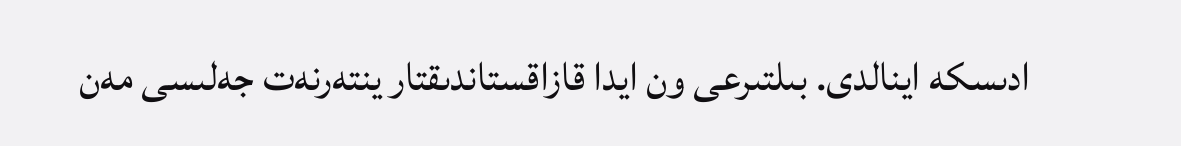ادىسكە اينالدى. بىلتىرعى ون ايدا قازاقستاندىقتار ينتەرنەت جەلىسى مەن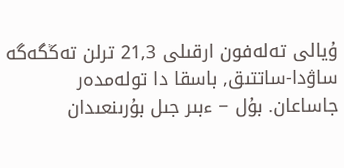ۇيالى تەلەفون ارقىلى 21,3 ترلن تەڭگەگە ساۋدا-ساتتىق, باسقا دا تولەمدەر جاساعان. بۇل − ءبىر جىل بۇرىنعىدان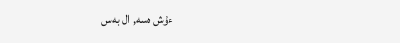ءۇش ەسە, ال بەس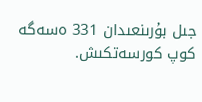جىل بۇرىنعىدان 331 ەسەگە كوپ كورسەتكىش.